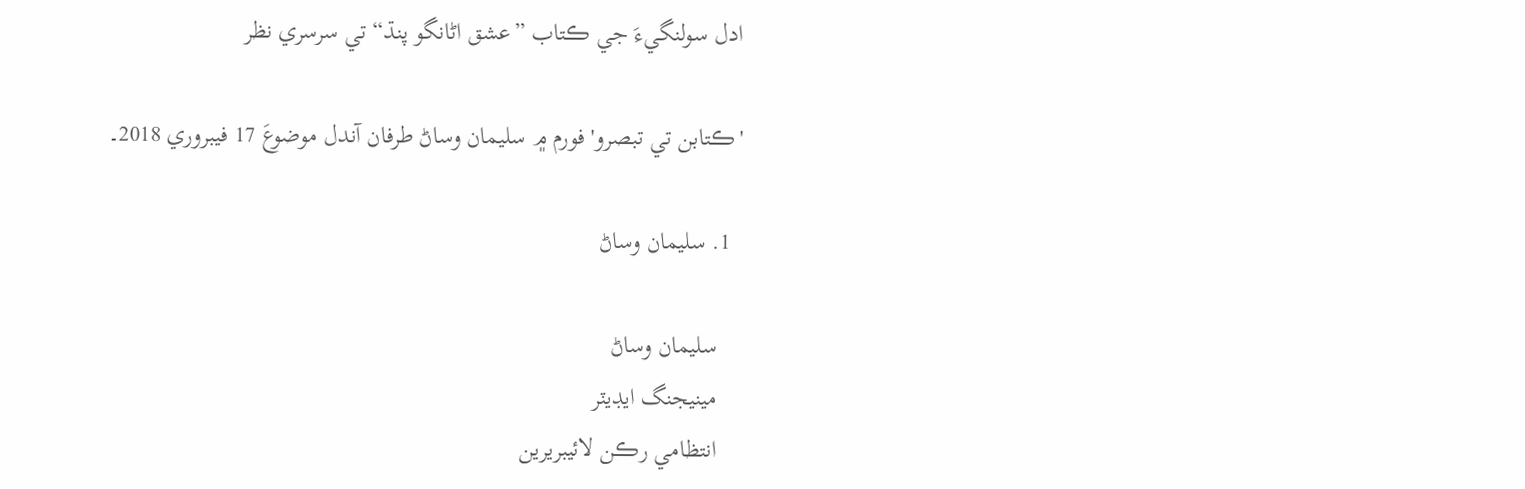ادل سولنگيءَ جي ڪتاب ”عشق اڻانگو پنڌ“ تي سرسري نظر

'ڪتابن تي تبصرو' فورم ۾ سليمان وساڻ طرفان آندل موضوعَ 17 فيبروري 2018۔

  1. سليمان وساڻ

    سليمان وساڻ
    مينيجنگ ايڊيٽر
    انتظامي رڪن لائيبريرين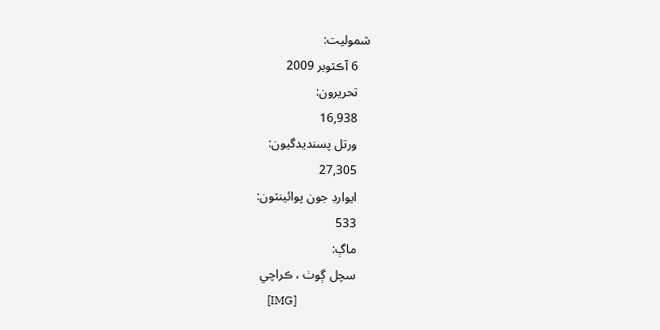شموليت:
    6 آڪٽوبر 2009
    تحريرون:
    16,938
    ورتل پسنديدگيون:
    27,305
    ايوارڊ جون پوائينٽون:
    533
    ماڳ:
    سچل ڳوٺ ، ڪراچي
    [IMG]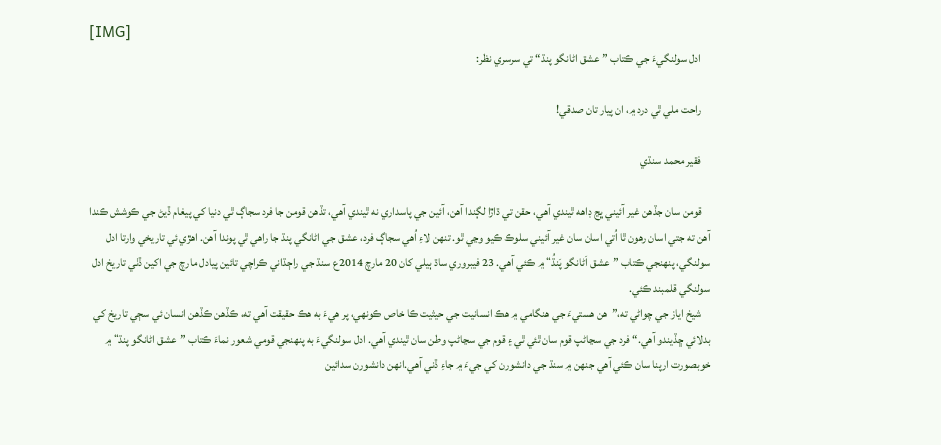[IMG]
    ادل سولنگيءَ جي ڪتاب ”عشق اڻانگو پنڌ“ تي سرسري نظر:

    راحت ملي ٿي درد ۾، ان پيار تان صدقي!

    فقير محمد سنڌي

    قومن سان جڏهن غير آئيني ڀڃ ڊاهه ٿيندي آهي، حقن تي ڌاڙا لڳندا آهن، آئين جي پاسداري نه ٿيندي آهي، تڏهن قومن جا فرد سجاڳ ٿي دنيا کي پيغام ڏيڻ جي ڪوشش ڪندا آهن ته جتي اسان رهون ٿا اُتي اسان سان غير آئيني سلوڪ ڪيو وڃي ٿو. تنھن لاءِ اُهي سجاڳ فرد، عشق جي اڻانگي پنڌ جا راهي ٿي پوندا آهن. اهڙي ئي تاريخي وارتا ادل سولنگي، پنھنجي ڪتاب ”عشق اَڻانگو پَنڌُ“ ۾ ڪئي آهي. 23 فيبروري ساڌ ٻيلي کان 20 مارچ 2014ع سنڌ جي راڄڌاني ڪراچي تائين پيادل مارچ جي اکين ڏٺي تاريخ ادل سولنگي قلمبند ڪئي.
    شيخ اياز جي چواڻي ته،”هن هستيءَ جي هنگامي ۾ هڪ انسانيت جي حيثيت ڪا خاص ڪونهي، پر هيءَ به هڪ حقيقت آهي ته، ڪڏهن ڪڏهن انسان ئي سڄي تاريخ کي بدلائي ڇڏيندو آهي.“ فرد جي سڃاڻپ قوم سان ٿئي ٿي ۽ قوم جي سڃاڻپ وطن سان ٿيندي آهي. ادل سولنگيءَ به پنھنجي قومي شعور نماءَ ڪتاب ”عشق اڻانگو پنڌ“ ۾ خوبصورت ارپنا سان ڪئي آهي جنھن ۾ سنڌ جي دانشورن کي جيءَ ۾ جاءِ ڏني آهي.انهن دانشورن سدائين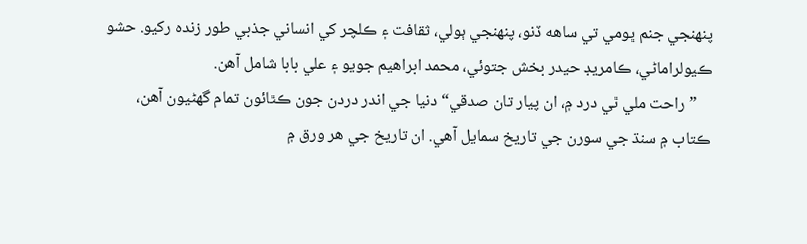پنھنجي جنم ڀومي تي ساهه ڏنو، پنھنجي ٻولي، ثقافت ۽ ڪلچر کي انساني جذبي طور زنده رکيو. حشو ڪيولراماڻي، ڪامريڊ حيدر بخش جتوئي، محمد ابراهيم جويو ۽ علي بابا شامل آهن.
    ”راحت ملي ٿي درد ۾، ان پيار تان صدقي“ دنيا جي اندر دردن جون ڪٿائون تمام گهڻيون آهن، ڪتاب ۾ سنڌ جي سورن جي تاريخ سمايل آهي. ان تاريخ جي هر ورق ۾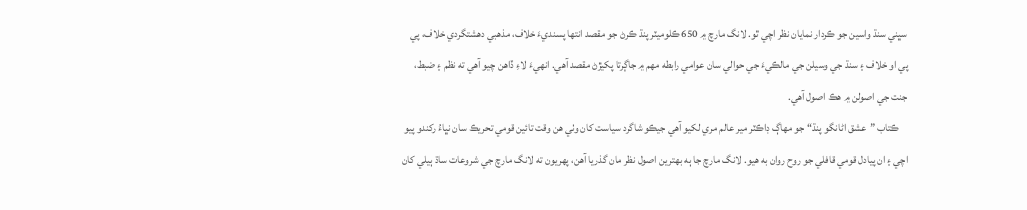سڀني سنڌ واسين جو ڪردار نمايان نظر اچي ٿو. لانگ مارچ ۾ 650 ڪلوميٽر پنڌ ڪرڻ جو مقصد انتھا پسنديءَ خلاف، مذهبي دهشتگردي خلاف، پي پي او خلاف ۽ سنڌ جي وسيلن جي مالڪيءَ جي حوالي سان عوامي رابطه مھم ۾ جاڳرتا پکيڙڻ مقصد آهي. انهيءَ لاءِ ڏاهن چيو آهي ته نظم ۽ ضبط، جنت جي اصولن ۾ هڪ اصول آهي.
    ڪتاب ”عشق اڻانگو پنڌ“ جو مھاڳ ڊاڪٽر مير عالم مري لکيو آهي جيڪو شاگرد سياست کان وٺي هن وقت تائين قومي تحريڪ سان نڀاءُ رکندو پيو اچي ۽ ان پيادل قومي قافلي جو روح روان به هيو. لانگ مارچ جا ٻه بھترين اصول نظر مان گذريا آهن، پھريون ته لانگ مارچ جي شروعات ساڌ ٻيلي کان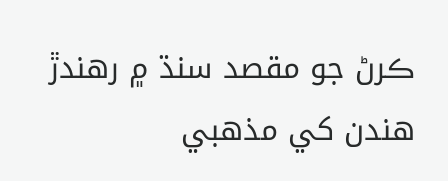ڪرڻ جو مقصد سنڌ ۾ رهندڙ هندن کي مذهبي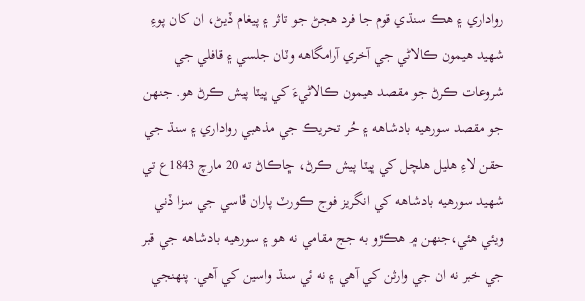رواداري ۽ هڪ سنڌي قوم جا فرد هجڻ جو تاثر ۽ پيغام ڏيڻ، ان کان پوءِ شھيد هيمون ڪالاڻي جي آخري آرامگاهه وٽان جلسي ۽ قافلي جي شروعات ڪرڻ جو مقصد هيمون ڪالاڻيءَ کي ڀيٽا پيش ڪرڻ هو. جنھن جو مقصد سورهيه بادشاهه ۽ حُر تحريڪ جي مذهبي رواداري ۽ سنڌ جي حقن لاءِ هليل هلچل کي ڀيٽا پيش ڪرڻ، ڇاڪاڻ ته 20 مارچ 1843ع تي شھيد سورهيه بادشاهه کي انگريز فوج ڪورٽ پاران ڦاسي جي سزا ڏني ويئي هئي،جنھن ۾ هڪڙو به جج مقامي نه هو ۽ سورهيه بادشاهه جي قبر جي خبر نه ان جي وارثن کي آهي ۽ نه ئي سنڌ واسين کي آهي. پنھنجي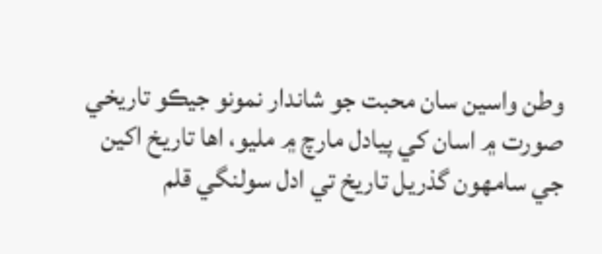وطن واسين سان محبت جو شاندار نمونو جيڪو تاريخي صورت ۾ اسان کي پيادل مارچ ۾ مليو، اها تاريخ اکين جي سامھون گذريل تاريخ تي ادل سولنگي قلم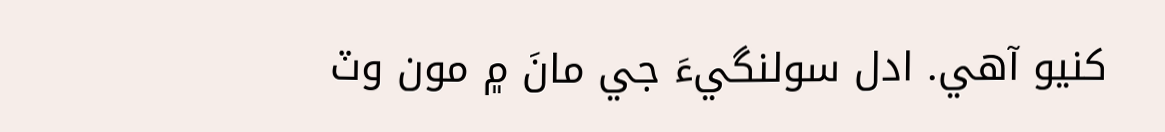کنيو آهي. ادل سولنگيءَ جي مانَ ۾ مون وٽ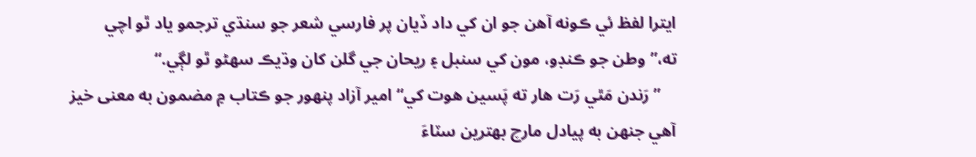ايترا لفظ ئي ڪونه آهن جو ان کي داد ڏيان پر فارسي شعر جو سنڌي ترجمو ياد ٿو اچي ته،”وطن جو ڪنڊو، مون کي سنبل ۽ ريحان جي گلن کان وڌيڪ سھڻو ٿو لڳي.“
    ”رَندن مَٿي رَت هار ته پَسين هوت کي“ امير آزاد پنھور جو ڪتاب ۾ مضمون به معنى خيز آهي جنھن به پيادل مارچ بھترين سٽاءَ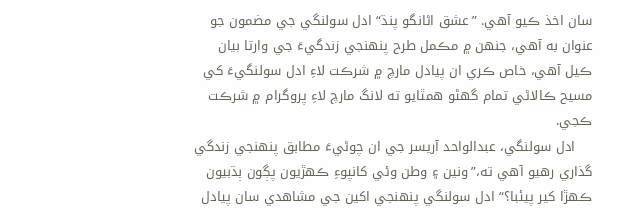سان اخذ ڪيو آهي. ”عشق اڻانگو پنڌ“ ادل سولنگي جي مضمون جو عنوان به آهي، جنھن ۾ مڪمل طرح پنھنجي زندگيءَ جي وارتا بيان ڪيل آهي، خاص ڪري ان پيادل مارچ ۾ شرڪت لاءِ ادل سولنگيءَ کي مسيح ڪالاڻي تمام گهڻو همٿايو ته لانگ مارچ لاءِ پروگرام ۾ شرڪت ڪجي.
    ادل سولنگي، عبدالواحد آريسر جي ان چوڻيءَ مطابق پنھنجي زندگي گذاري رهيو آهي ته،”ونين ۽ وطن وئي کانپوءِ ڪھڙيون پڳون ٻڌبيون ڪھڙا کير پيئبا؟“ ادل سولنگي پنھنجي اکين جي مشاهدي سان پيادل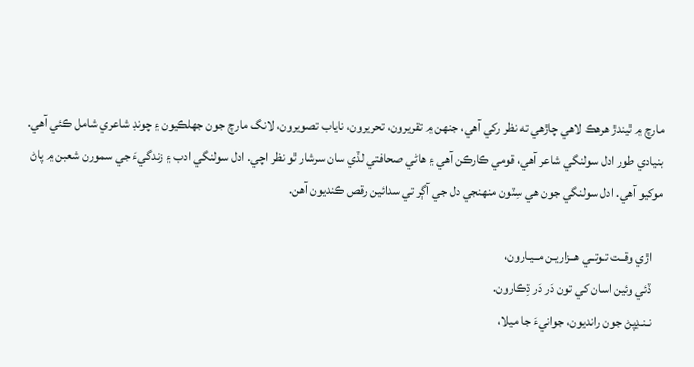مارچ ۾ ٿيندڙ هرهڪ لاهي چاڙهي ته نظر رکي آهي، جنھن ۾ تقريرون، تحريرون، ناياب تصويرون، لانگ مارچ جون جهلڪيون ۽ چونڊ شاعري شامل ڪئي آهي. بنيادي طور ادل سولنگي شاعر آهي، قومي ڪارڪن آهي ۽ هاڻي صحافتي لڏي سان سرشار ٿو نظر اچي. ادل سولنگي ادب ۽ زندگيءَ جي سمورن شعبن ۾ پاڻ موکيو آهي. ادل سولنگي جون هي سِٽون منھنجي دل جي آڳر تي سدائين رقص ڪنديون آهن.

    اڙي وقــت تـوتــي هــزاريـن مــيـارون،
    ڏئي وئين اسان کي تون دَر دَر ڌِڪارون.
    نـنـڍپڻ جون رانديون، جوانيءَ جا ميلا،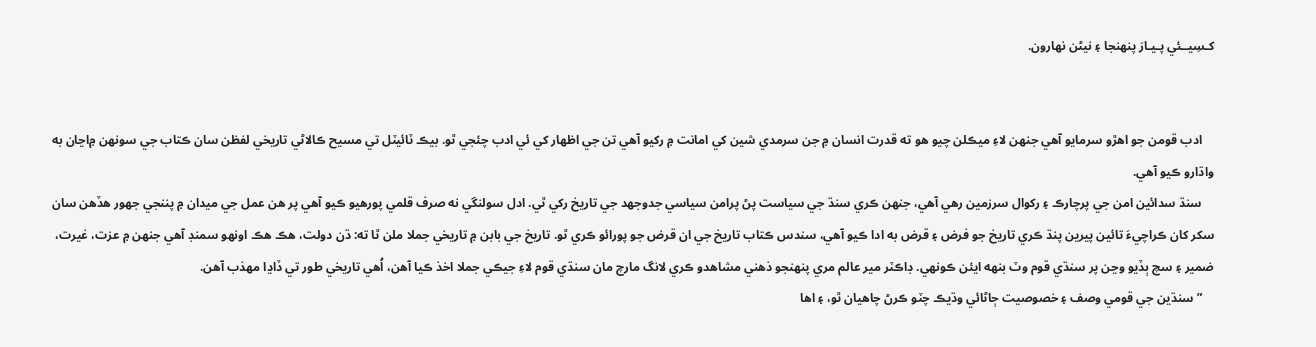کـسِيــئي پـيـارَ پنھنجا ۽ نيڻن نھارون.


    ادب قومن جو اهڙو سرمايو آهي جنھن لاءِ ميڪلن چيو هو ته قدرت انسان ۾ جن سرمدي شين کي امانت ۾ رکيو آهي تن جي اظھار کي ئي ادب چئجي ٿو. بيڪ ٽائيٽل تي مسيح ڪالاڻي تاريخي لفظن سان ڪتاب جي سونھن ۾اڃان به واڌارو ڪيو آهي.
    سنڌ سدائين امن جي پرچارڪ ۽ رکوال سرزمين رهي آهي، جنھن ڪري سنڌ جي سياست پڻ پرامن سياسي جدوجھد جي تاريخ رکي ٿي. ادل سولنگي نه صرف قلمي پورهيو ڪيو آهي پر هن عمل جي ميدان ۾ پننجي جهور هڏهن سان سکر کان ڪراچيءَ تائين پيرين پنڌ ڪري تاريخ جو فرض ۽ قرض به ادا ڪيو آهي، سندس ڪتاب تاريخ جي ان قرض جو پورائو ڪري ٿو. تاريخ جي بابن ۾ تاريخي جملا ملن ٿا ته: ڌن دولت، هڪ هڪ اونهو سمنڊ آهي جنھن ۾ عزت، غيرت، ضمير ۽ سچ ٻڏيو وڃن پر سنڌي قوم وٽ بنهه ايئن ڪونهي. ڊاڪٽر مير عالم مري پنھنجو ذهني مشاهدو ڪري لانگ مارچ مان سنڌي قوم لاءِ جيڪي جملا اخذ ڪيا آهن، اُهي تاريخي طور تي ڏاڍا مھذب آهن.
    ”سنڌين جي قومي وصف ۽ خصوصيت ڄاڻائي وڌيڪ چٽو ڪرڻ چاهيان ٿو، ۽ اها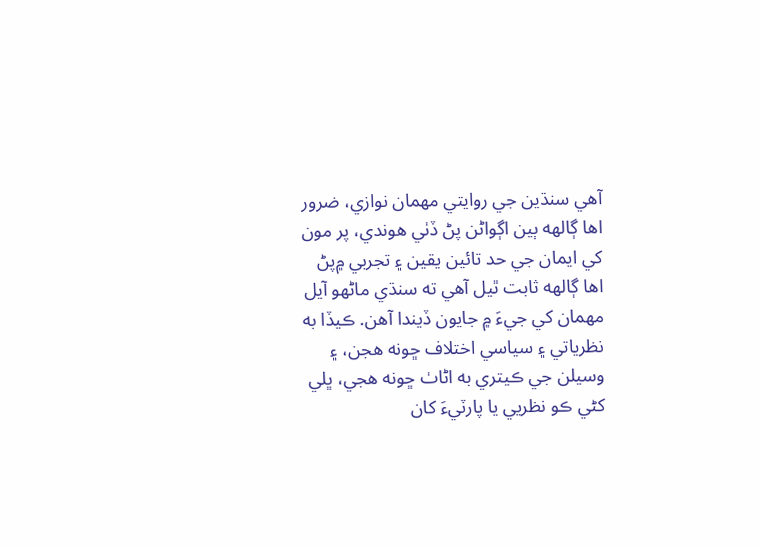آهي سنڌين جي روايتي مھمان نوازي، ضرور اها ڳالهه ٻين اڳواڻن پڻ ڏٺي هوندي، پر مون کي ايمان جي حد تائين يقين ۽ تجربي ۾پڻ اها ڳالهه ثابت ٿيل آهي ته سنڌي ماڻهو آيل مھمان کي جيءَ ۾ جايون ڏيندا آهن. ڪيڏا به نظرياتي ۽ سياسي اختلاف ڇونه هجن، ۽ وسيلن جي ڪيتري به اڻاٺ ڇونه هجي، ڀلي کڻي ڪو نظريي يا پارٽيءَ کان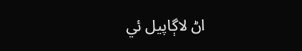اڻ لاڳاپيل ئي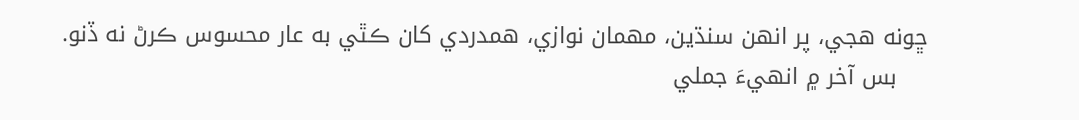ڇونه هجي، پر انهن سنڌين، مھمان نوازي، همدردي کان ڪٿي به عار محسوس ڪرڻ نه ڏنو.
    بس آخر ۾ انهيءَ جملي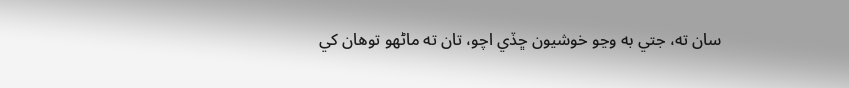سان ته، جتي به وڃو خوشيون ڇڏي اچو، تان ته ماڻهو توهان کي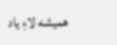هميشه لاءِ ياد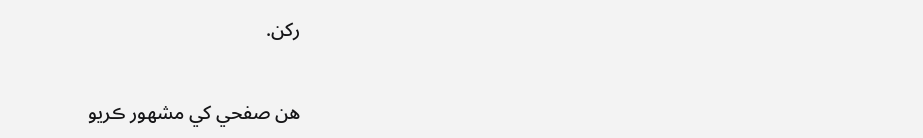رکن.


هن صفحي کي مشهور ڪريو